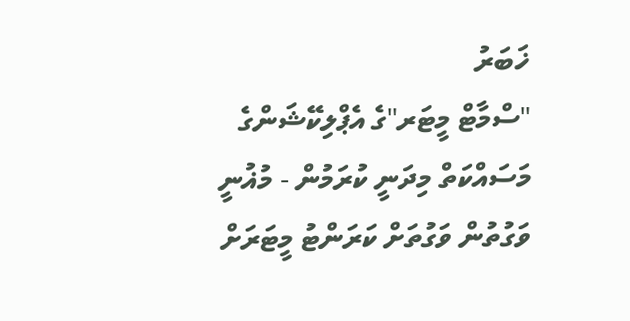ޚަބަރު
"ސްމާޓް މީޓަރ"ގެ އެޕްލިކޭޝަންގެ މަސައްކަތް މިދަނީ ކުރަމުން - މުޣުނީ
ވަގުތުން ވަގުތަށް ކަރަންޓު މީޓަރަށް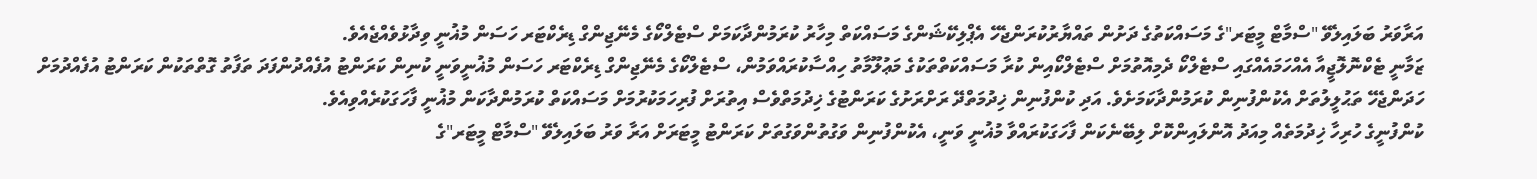އަރާވަރު ބަލައިލެވޭ "ސްމާޓް މީޓަރ"ގެ މަސައްކަތުގެ ދަށުން ތައްޔާރުކުރަންޖެހޭ އެޕްލިކޭޝަންގެ މަސައްކަތް މިހާރު ކުރަމުންދާކަމަށް ސްޓެލްކޯގެ މެނޭޖިންގް ޑިރެކްޓަރ ހަސަން މުޣުނީ ވިދާޅުވެއްޖެއެވެ.
ޒަމާނީ ޓެކްނޮލޮޖީއާ އެއްހަމައެއްގައި ސްޓެލްކޯ ދެމިއޮތުމަށް ސްޓެލްކޯއިން ކުރާ މަސައްކަތްތަކުގެ މަޢުލޫމާތު ހިއްސާކުރައްވަމުން، ސްޓެލްކޯގެ މެނޭޖިންގް ޑިރެކްޓަރ ހަސަން މުޣުނީވަނީ ކުނިން ކަރަންޓު އުފެއްދުންފަދަ ތަފާތު ގޮތްތަކުން ކަރަންޓު އުފެއްދުމަށް ހަދަންޖެހޭ ތަޙުލީލުތަށް އެކުންފުނިން ކުރަމުންދާކަމަށެވެ. އަދި ކުންފުނިން ޚިދުމަތްދޭ ރަށްރަށުގެ ކަރަންޓުގެ ޚިދުމަތްވެސް އިތުރަށް ފުރިހަމަކުރުމަށް މަސައްކަތް ކުރަމުންދާކަން މުޣުނީ ފާހަގަކުރެއްވިއެވެ.
ކުންފުނީގެ ހުރިހާ ޚިދުމަތެއް މިއަދު އޮންލައިންކޮށް ލިބޭނެކަން ފާހަގަކުރައްވާ މުޣުނީ ވަނީ، އެކުންފުނިން ވަގުތުންވަގުތަށް ކަރަންޓު މީޓަރަށް އަރާ ވަރު ބަލައިލެވޭ "ސްމާޓް މީޓަރ"ގެ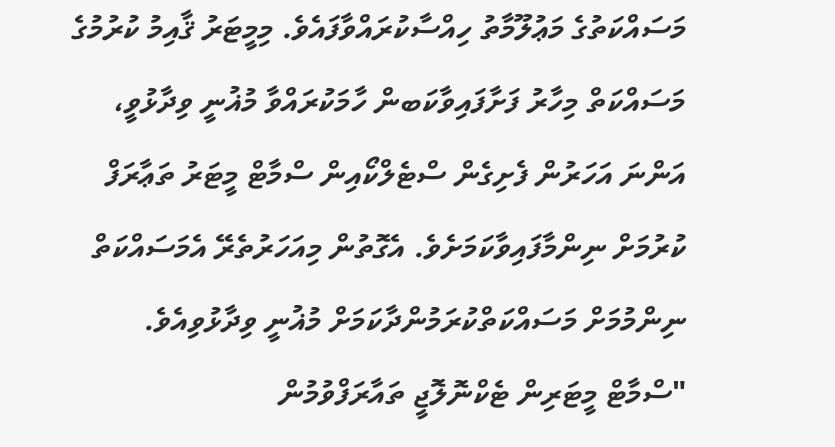މަސައްކަތުގެ މަޢުލޫމާތު ހިއްސާކުރައްވާފައެވެ. މިމީޓަރު ޤާއިމު ކުރުމުގެ މަސައްކަތް މިހާރު ފަށާފައިވާކަބން ހާމަކުރައްވާ މުޣުނީ ވިދާޅުވީ، އަންނަ އަހަރުން ފެށިގެން ސްޓެލްކޯއިން ސްމާޓް މީޓަރު ތަޢާރަފް ކުރުމަށް ނިންމާފައިވާކަމަށެވެ. އެގޮތުން މިއަހަރުތެރޭ އެމަސައްކަތް ނިންމުމަށް މަސައްކަތްކުރަމުންދާކަމަށް މުޣުނީ ވިދާޅުވިއެވެ.
"ސްމާޓް މީޓަރިން ޓެކްނޮލޮޖީ ތައާރަފްވުމުން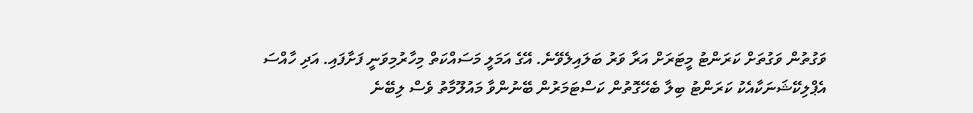ވަގުތުން ވަގުތަށް ކަރަންޓު މީޓަރަށް އަރާ ވަރު ބަލައިލެވޭނެ. އޭގެ އަމަލީ މަސައްކަތް މިހާރުމިވަނީ ފަށާފައި. އަދި ހާއްސަ އެޕްލިކޭޝަނަކާއެކު ކަރަންޓު ބިލާ ބެހޭގޮތުން ކަސްޓަމަރުން ބޭނުންވާ މައުލޫމާތު ވެސް ލިބޭނެ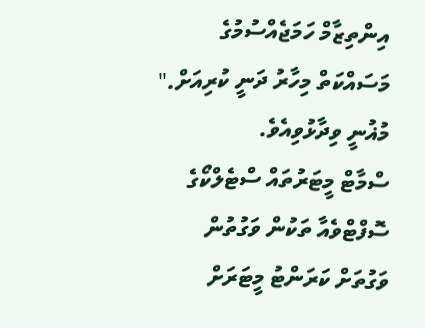އިންތިޒާމް ހަމަޖެއްސުމުގެ މަސައްކަތް މިހާރު ދަނީ ކުރިއަށް." މުޣުނީ ވިދާޅުވިއެވެ.
ސްމާޓް މީޓަރުތައް ސްޓެލްކޯގެ ސޮފްޓްވެއާ ތަކުން ވަގުތުން ވަގުތަށް ކަރަންޓު މީޓަރަށް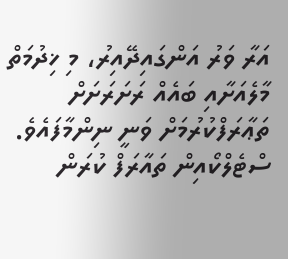އަރާ ވަރު އަންގައިދޭއިރު، މި ޚިދުމަތް މާލެއަށާއި ބައެއް ރަށަރަށަށް ތަޢާރަފްކުރުމަށް ވަނީ ނިންމާފައެވެ. ސްޓެލްކޯއިން ތައާރަފް ކުރަން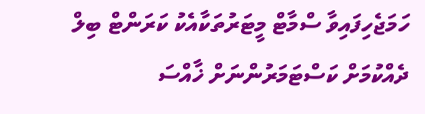ހަމަޖެހިފައިވާ ސްމާޓް މީޓަރުތަކާއެކު ކަރަންޓް ބިލް ދެއްކުމަށް ކަސްޓަމަރުންނަށް ޚާއްސަ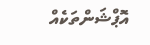އޮޕްޝަންތަކެއް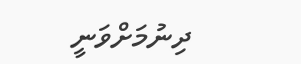ދިނުމަށްވަނީ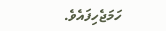ހަމަޖެހިފައެވެ.